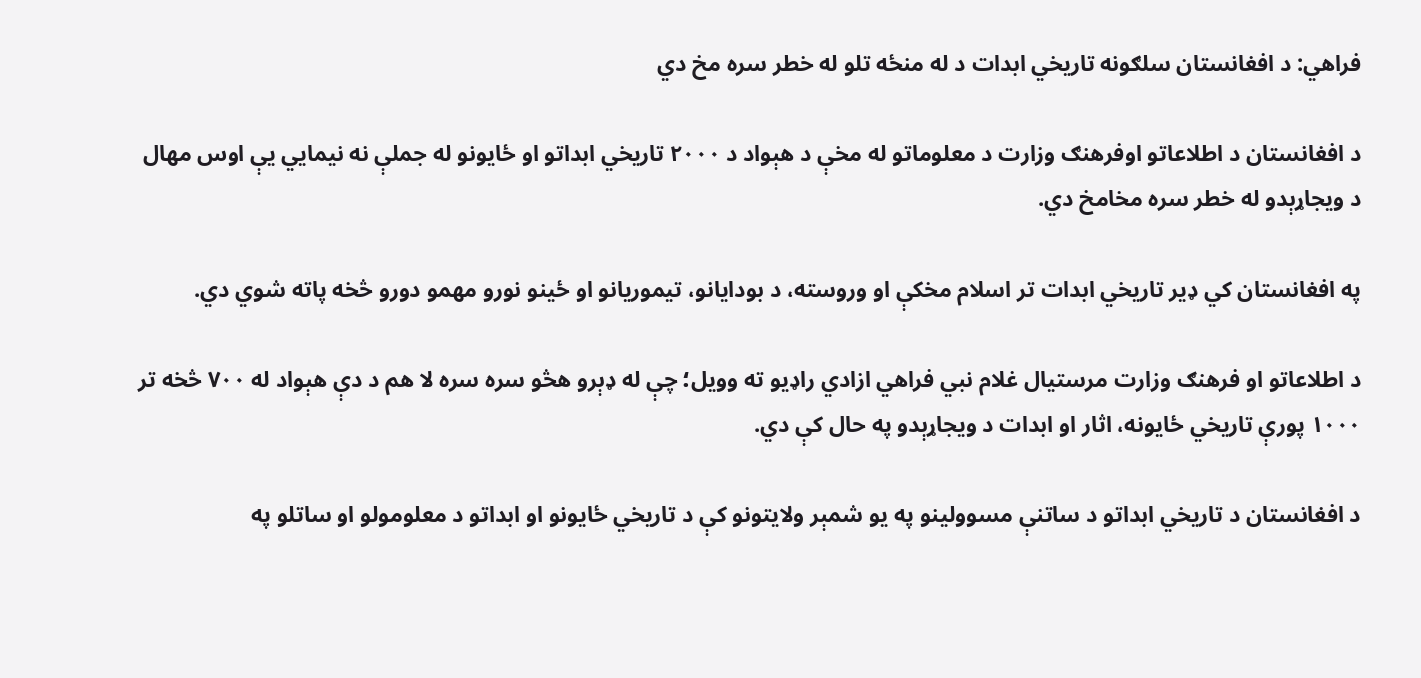فراهي: د افغانستان سلګونه تاریخي ابدات د له منځه تلو له خطر سره مخ دي

د افغانستان د اطلاعاتو اوفرهنګ وزارت د معلوماتو له مخې د هېواد د ۲۰۰۰ تاریخي ابداتو او ځایونو له جملې نه نیمايي یې اوس مهال د ویجاړېدو له خطر سره مخامخ دي.

په افغانستان کي ډیر تاریخي ابدات تر اسلام مخکې او وروسته، د بودایانو، تیموریانو او ځینو نورو مهمو دورو څخه پاته شوي دي.

د اطلاعاتو او فرهنګ وزارت مرستیال غلام نبي فراهي ازادي راډیو ته وویل؛ چې له ډېرو هڅو سره سره لا هم د دې هېواد له ۷۰۰ څخه تر ۱۰۰۰ پورې تاریخي ځایونه، اثار او ابدات د ویجاړېدو په حال کې دي.

د افغانستان د تاریخي ابداتو د ساتنې مسوولینو په یو شمېر ولایتونو کې د تاریخي ځایونو او ابداتو د معلومولو او ساتلو په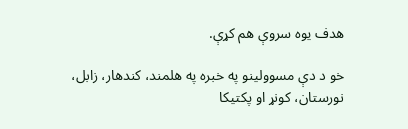هدف یوه سروې هم کړې.

خو د دې مسوولینو په خبره په هلمند، کندهار، زابل، نورستان، کونړ او پکتیکا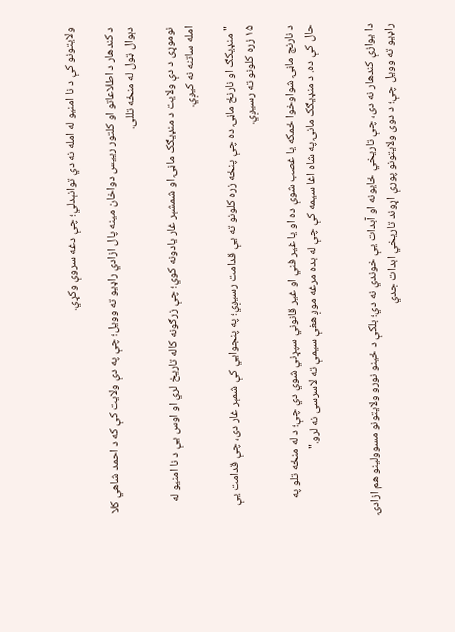ولایتونو کې د نا امنیو له امله نه دي توانېدلي؛ چې دغه سروې وکړي.

د کندهار د اطلاعاتو او کلتور رییس دواخان مینه پال ازادي راډیو ته وویل؛ چې په دې ولایت کې که د احمد شاهي کلا دېوال ټول له منځه تللی.

نوموړی د دې ولایت د منډیګک ماڼۍ او شمشېر غار یادونه کوي؛ چې زرګونه کاله تاریخ لري او اوس یې د نا امنیو له امله ساتنه نه کیږي.

"منډیکګ او نارنځ ماڼۍ ده چې پنځه زره کلونو ته یې قدامت رسیږي؛ په پنجوايي کې شمېر غار دی، چې قدامت یې ۱۵ زره کلونو ته رسیږي.

د نارنج ماڼۍ شواوخوا ځمکه یا غصب شوې ده او یا غیر فني او غیر قانوني سپړني شوي دي چې؛ د له منځه تلو په حال کې ده. د منډیګک مانۍ په شاه اغا سیمه کې چې له بده مرغه موږ هغې سیمې ته لاسرسی نه لرو."


دا یوازې کندهار نه دی، چې تاریخي ځایونه او آبدات یې خوندي نه دي؛ بلکې د ځینو نورو ولایتونو مسوولینو هم ازادۍ راډیو ته وویل چې؛ د دوی ولایتونو پورې اړوند تاریخي ابدات جدي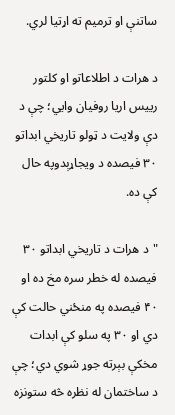ساتنې او ترمیم ته اړتیا لري.

د هرات د اطلاعاتو او کلتور رییس اریا روفیان وايي؛ چې د دې ولایت د ټولو تاريخي ابداتو ۳۰ فیصده د ویجاړېدوپه حال کې ده.

"د هرات د تاریخي ابداتو ۳۰ فیصده له خطر سره مخ ده او ۴۰ فیصده په منځني حالت کې دي او ۳۰ په سلو کې ابدات مخکې بېرته جوړ شوي دي؛ چې د ساختمان له نظره څه ستونزه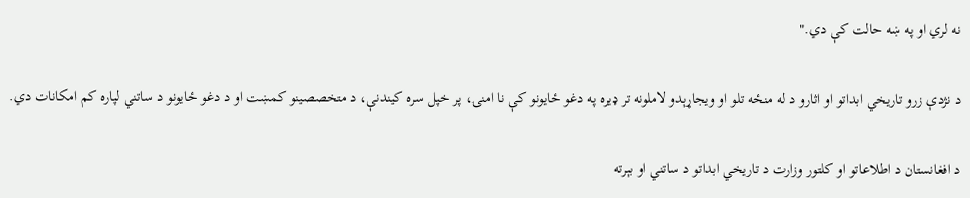نه لري او په ښه حالت کې دي."

د نژدې زرو تاریخي ابداتو او اثارو د له منځه تلو او ویجاړېدو لاملونه تر ډیره په دغو ځایونو کې نا امنۍ، پر خپل سره کیندنې، د متخصصینو کمښت او د دغو ځایونو د ساتني لپاره کم امکانات دي.

د افغانستان د اطلاعاتو او کلتور وزارت د تاریخي ابداتو د ساتني او بېرته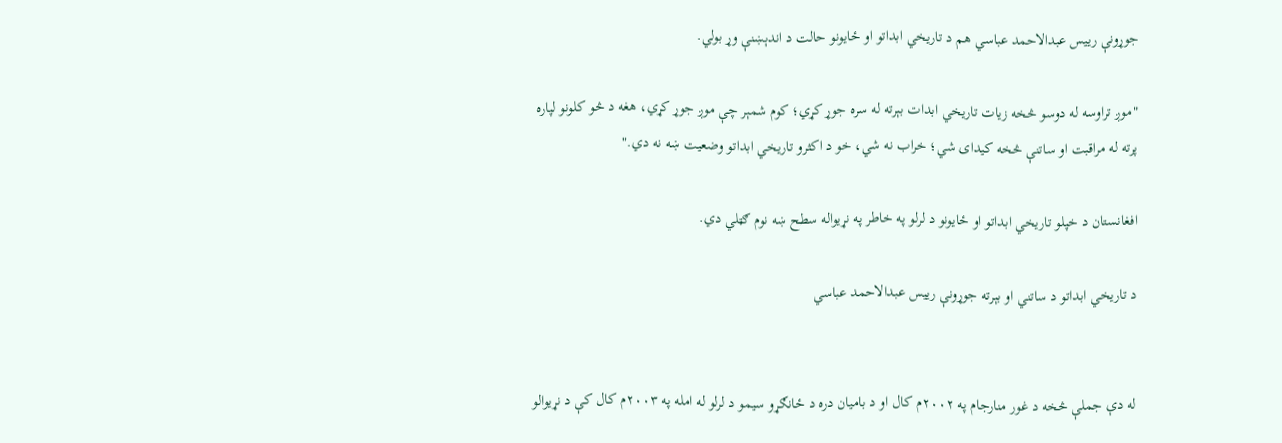جوړونې رییس عبدالاحمد عباسي هم د تاریخي ابداتو او ځایونو حالت د اندېښنې وړ بولي.

"موږ تراوسه له دوسو څخه زیات تاریخي ابدات بېرته له سره جوړ کړي؛ کوم شمېر چې موږ جوړ کړي، هغه د څو کلونو لپاره پرته له مراقبت او ساتنې څخه کیدای شي؛ خراب نه شي، خو د اکثرو تاریخي ابداتو وضعیت ښه نه دي."

افغانستان د خپلو تاریخي ابداتو او ځایونو د لرلو په خاطر په نړیواله سطح ښه نوم ګټلي دي.

د تاریخي ابداتو د ساتني او بېرته جوړونې رییس عبدالاحمد عباسي


له دې جملې څخه د غور منارجام په ۲۰۰۲م کال او د بامیان دره د ځانګړو سیمو د لرلو له امله په ۲۰۰۳م کال کې د نړیوالو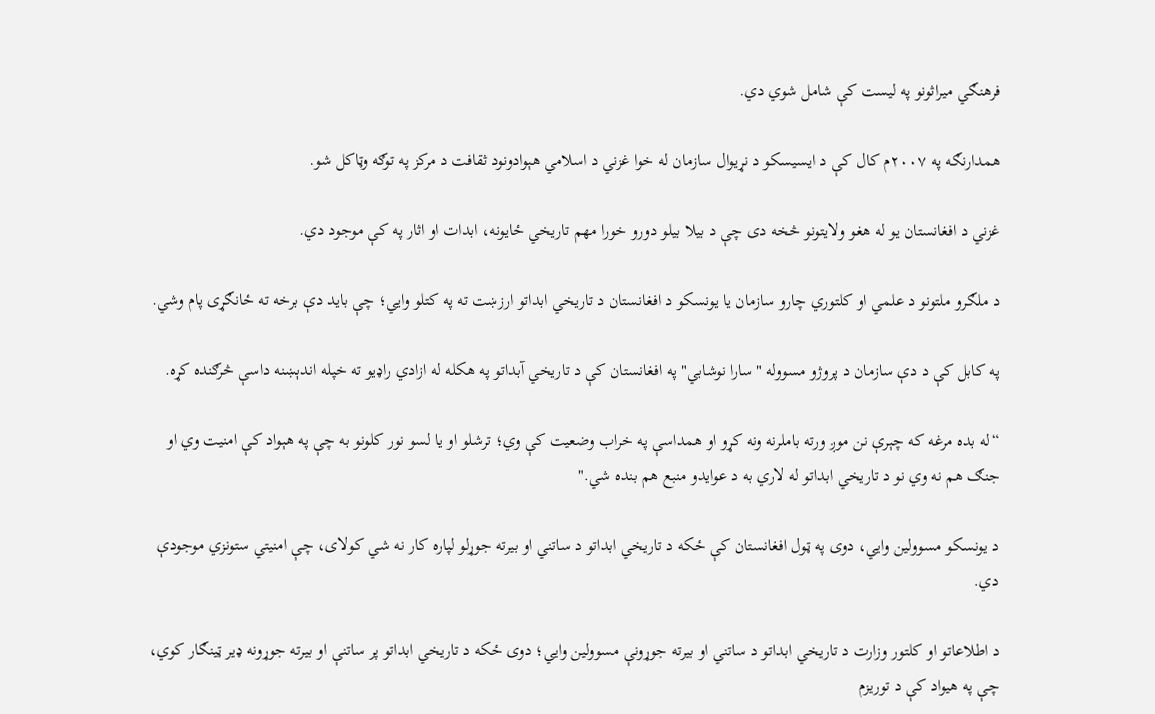فرهنګي میراثونو په لیست کې شامل شوي دي.

همدارنګه په ۲۰۰۷م کال کې د ایسیسکو د نړیوال سازمان له خوا غزني د اسلامي هېوادونود ثقافت د مرکز په توګه وټاکل شو.

غزني د افغانستان یو له هغو ولایتونو څخه دی چې د بیلا بیلو دورو خورا مهم تاریخي ځایونه، ابدات او اثار په کې موجود دي.

د ملګرو ملتونو د علمي او کلتوري چارو سازمان یا یونسکو د افغانستان د تاریخي ابداتو ارزښت ته په کتلو وايي؛ چې باید دې برخه ته ځانګړی پام وشي.

په کابل کې د دې سازمان د پروژو مسووله "سارا نوشابي" په افغانستان کې د تاریخي آبداتو په هکله له ازادي راډیو ته خپله اندېښنه داسې څرګنده کړه.

“له بده مرغه که چېرې نن موږ ورته باملرنه ونه کړو او همداسې په خراب وضعیت کې وي؛ ترشلو او یا لسو نور کلونو به چې په هېواد کې امنیت وي او جنګ هم نه وي نو د تاریخي ابداتو له لاري به د عوایدو منبع هم بنده شي."

د یونسکو مسوولین وايي، دوی په ټول افغانستان کې ځکه د تاریخي ابداتو د ساتني او بیرته جوړلو لپاره کار نه شي کولای، چې امنیتي ستونزي موجودې دي.

د اطلاعاتو او کلتور وزارت د تاریخي ابداتو د ساتني او بیرته جوړونې مسوولین وایي؛ دوی ځکه د تاریخي ابداتو پر ساتنې او بیرته جوړونه ډیر ټینګار کوي، چې په هیواد کې د توریزم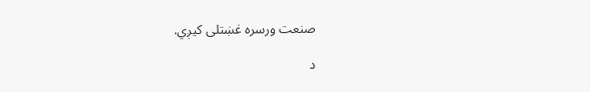صنعت ورسره غښتلی کیږي.

د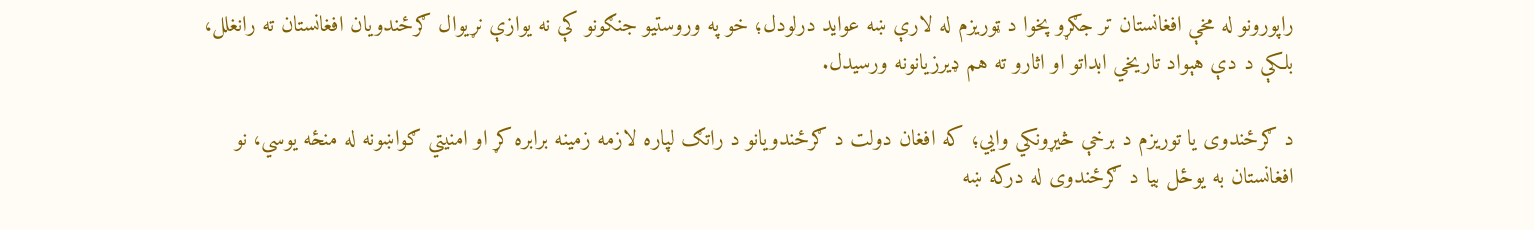راپورونو له مخې افغانستان تر جګړو پخوا د ټوریزم له لارې ښه عواید درلودل؛ خو په وروستیو جنګونو کې نه یوازې نړیوال ګرځندویان افغانستان ته رانغلل، بلکې د دې هېواد تاریخي ابداتو او اثارو ته هم ډیرزیانونه ورسیدل.

د ګرځندوی یا توریزم د برخې څیړونکي وایي؛ که افغان دولت د ګرځندویانو د راتګ لپاره لازمه زمینه برابره کړ او امنیتي ګواښونه له منځه یوسي، نو افغانستان به یوځل بیا د ګرځندوی له درکه ښه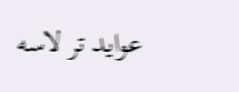عواید تر لاسه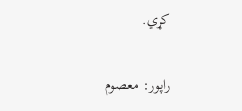کړي.

راپور: معصوم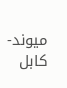میوند- کابل